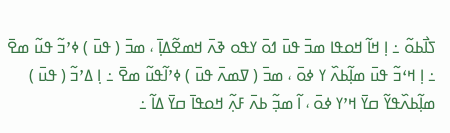ߖߊ߯ߕߋ߬ ߸ ߊ߲ ߞߊ߬ ߞߋߟߊ ߘߏ߫ ߟߎ߫ ߗߋ߫ ߌߟߋ ߢߍ߫ ߞߘߐ߬ߡߊ߲߫ ، ߘߏ߫ ( ߟߎ߫ ) ߦߴߏ߬ ߟߎ߬ ߘߐ߫ ߸ ߊ߲ ߞߵߏ߬ ߟߎ߫ ߘߊ߲߬ߕߍ߰ ߌ ߦߋ߫ ، ߘߏ߫ ( ߜߘߍ߫ ߟߎ߫ ) ߦߴߊ߬ߟߎ߬ ߘߐ߫ ߸ ߊ߲ ߡߴߏ߬ ( ߟߎ߫ ) ߘߊ߲߬ߕߍ߰ߟߌ߬ ߛߌ߫ ߞߴߌ ߦߋ߫ ، ߊ߬ ߘߏ߲߬ ߕߍ߫ ߓߍ߲߬ ߞߋߟߊ߫ ߛߌ߫ ߡߊ߬ ߸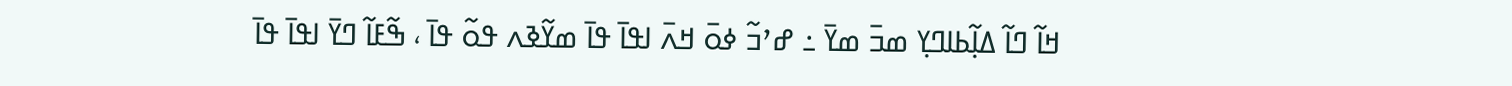ߞߊ߬ ߣߊ߬ ߡߊ߲߬ߕߊߣߌ߲ ߘߏ߫ ߘߌ߫ ߸ ߝߴߏ߬ ߦߋ߫ ߞߍ߫ ߊߟߊ߫ ߟߊ߫ ߘߌ߬ߢߍ ߟߋ߬ ߟߊ߫ ، ߒ߬ߓߊ߬ ߣߌ߫ ߊߟߊ߫ ߟߊ߫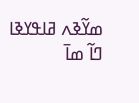ߘߌ߬ߢߍ ߥߊߟߌߢߊ ߣߊ߬ ߘߊ߫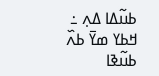ߕߎ߬ߡߊ ߡߍ߲ ߸ ߞߕߌ ߘߌ߫ ߕߍ߰ ߕߎ߬ߢߊ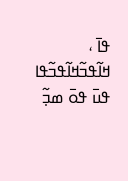ߟߊ߫ ، ߞߊ߬ߟߏ߬ߞߊ߬ߟߏ߬ߟߊ ߟߎ߫ ߟߋ߫ ߘߏ߲߬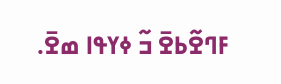ߓߣߐ߬ߕߐ߫ ߏ߬ ߦߌߟߊ ߘߐ߫.